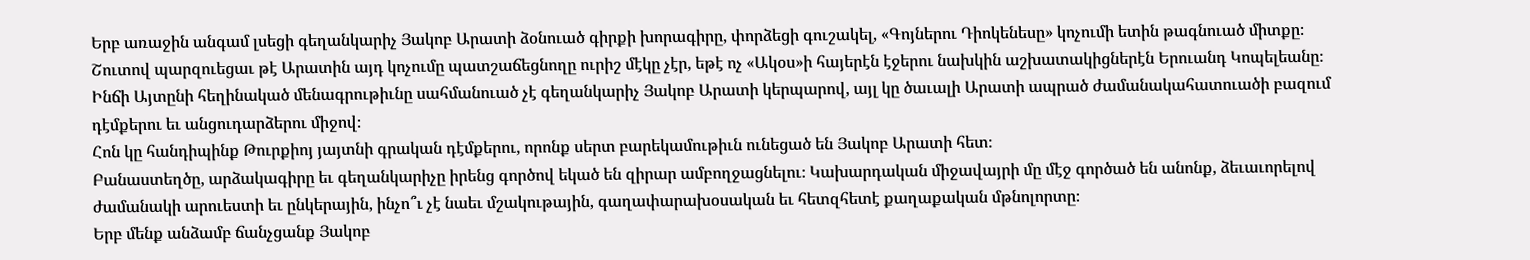Երբ առաջին անգամ լսեցի գեղանկարիչ Յակոբ Արատի ձօնուած գիրքի խորագիրը, փորձեցի գուշակել, «Գոյներու Դիոկենեսը» կոչումի ետին թագնուած միտքը։ Շուտով պարզուեցաւ թէ Արատին այդ կոչումը պատշաճեցնողը ուրիշ մէկը չէր, եթէ ոչ «Ակօս»ի հայերէն էջերու նախկին աշխատակիցներէն Երուանդ Կոպելեանը։
Ինճի Այտընի հեղինակած մենագրութիւնը սահմանուած չէ գեղանկարիչ Յակոբ Արատի կերպարով, այլ կը ծաւալի Արատի ապրած ժամանակահատուածի բազում դէմքերու եւ անցուդարձերու միջով։
Հոն կը հանդիպինք Թուրքիոյ յայտնի գրական դէմքերու, որոնք սերտ բարեկամութիւն ունեցած են Յակոբ Արատի հետ։
Բանաստեղծը, արձակագիրը եւ գեղանկարիչը իրենց գործով եկած են զիրար ամբողջացնելու։ Կախարդական միջավայրի մը մէջ գործած են անոնք, ձեւաւորելով ժամանակի արուեստի եւ ընկերային, ինչո՞ւ չէ նաեւ մշակութային, գաղափարախօսական եւ հետզհետէ քաղաքական մթնոլորտը։
Երբ մենք անձամբ ճանչցանք Յակոբ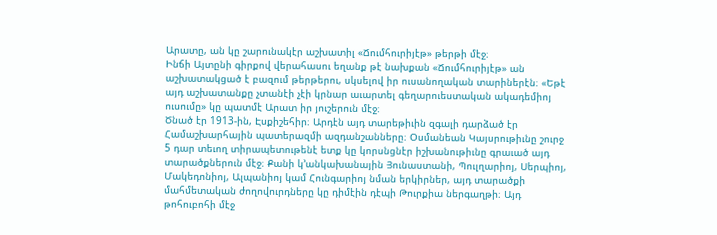Արատը, ան կը շարունակէր աշխատիլ «Ճումհուրիյէթ» թերթի մէջ։
Ինճի Այտընի գիրքով վերահասու եղանք թէ նախքան «Ճումհուրիյէթ» ան աշխատակցած է բազում թերթերու, սկսելով իր ուսանողական տարիներէն։ «Եթէ այդ աշխատանքը չտանէի չէի կրնար աւարտել գեղարուեստական ակադեմիոյ ուսումը» կը պատմէ Արատ իր յուշերուն մէջ։
Ծնած էր 1913-ին, Էսքիշեհիր։ Արդէն այդ տարեթիւին զգալի դարձած էր Համաշխարհային պատերազմի ազդանշանները։ Օսմանեան Կայսրութիւնը շուրջ 5 դար տեւող տիրապետութենէ ետք կը կորսնցնէր իշխանութիւնը գրաւած այդ տարածքներուն մէջ։ Քանի կ՚անկախանային Յունաստանի, Պուլղարիոյ, Սերպիոյ, Մակեդոնիոյ, Ալպանիոյ կամ Հունգարիոյ նման երկիրներ, այդ տարածքի մահմետական ժողովուրդները կը դիմէին դէպի Թուրքիա ներգաղթի։ Այդ թոհուբոհի մէջ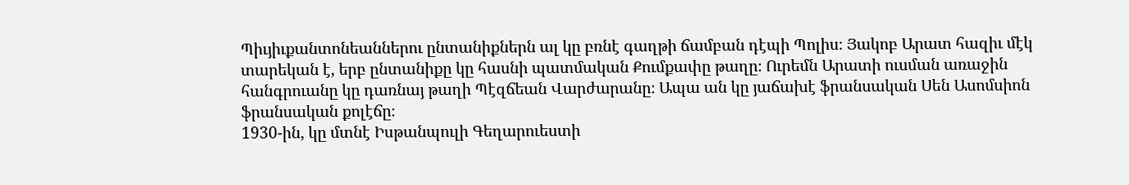Պիւյիւքանտոնեաններու ընտանիքներն ալ կը բռնէ գաղթի ճամբան դէպի Պոլիս։ Յակոբ Արատ հազիւ մէկ տարեկան է, երբ ընտանիքը կը հասնի պատմական Քումքափը թաղը։ Ուրեմն Արատի ուսման առաջին հանգրուանը կը դառնայ թաղի Պէզճեան Վարժարանը։ Ապա ան կը յաճախէ ֆրանսական Սեն Ասոմսիոն ֆրանսական քոլէճը։
1930-ին, կը մտնէ Իսթանպուլի Գեղարուեստի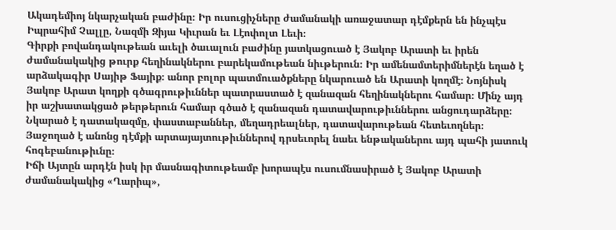Ակադեմիոյ նկարչական բաժինը։ Իր ուսուցիչները ժամանակի առաջատար դէմքերն են ինչպէս Իպրահիմ Չալլը, Նազմի Զիյա Կիւրան եւ Լէոփոլտ Լեւի։
Գիրքի բովանդակութեան աւելի ծաւալուն բաժինը յատկացուած է Յակոբ Արատի եւ իրեն ժամանակակից թուրք հեղինակներու բարեկամութեան նիւթերուն։ Իր ամենամտերիմներէն եղած է արձակագիր Սայիթ Ֆայիք։ անոր բոլոր պատմուածքները նկարուած են Արատի կողմէ։ Նոյնիսկ Յակոբ Արատ կողքի գծագրութիւններ պատրաստած է զանազան հեղինակներու համար։ Մինչ այդ իր աշխատակցած թերթերուն համար գծած է զանազան դատավարութիւններու անցուդարձերը։ Նկարած է դատակազմը, փաստաբաններ, մեղադրեալներ, դատավարութեան հետեւողներ։ Յաջողած է անոնց դէմքի արտայայտութիւններով դրսեւորել նաեւ ենթականերու այդ պահի յատուկ հոգեբանութիւնը։
Իճի Այտըն արդէն իսկ իր մասնագիտութեամբ խորապէս ուսումնասիրած է Յակոբ Արատի ժամանակակից «Ղարիպ»,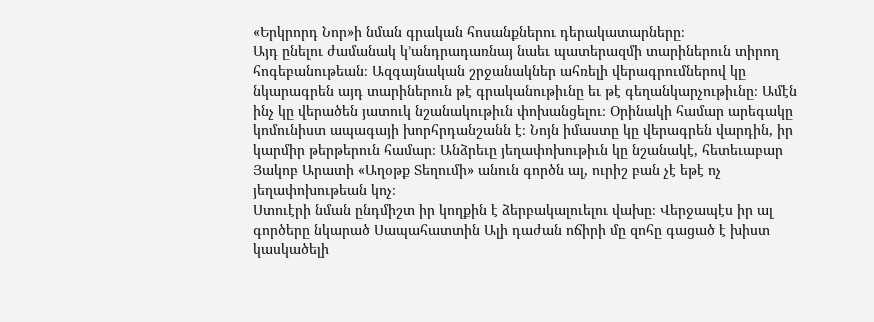«Երկրորդ Նոր»ի նման գրական հոսանքներու դերակատարները։
Այդ ընելու ժամանակ կ՚անդրադառնայ նաեւ պատերազմի տարիներուն տիրող հոգեբանութեան։ Ազգայնական շրջանակներ ահռելի վերագրումներով կը նկարագրեն այդ տարիներուն թէ գրականութիւնը եւ թէ գեղանկարչութիւնը։ Ամէն ինչ կը վերածեն յատուկ նշանակութիւն փոխանցելու։ Օրինակի համար արեգակը կոմունիստ ապագայի խորհրդանշանն է։ Նոյն իմաստը կը վերագրեն վարդին, իր կարմիր թերթերուն համար։ Անձրեւը յեղափոխութիւն կը նշանակէ, հետեւաբար Յակոբ Արատի «Աղօթք Տեղումի» անուն գործն ալ, ուրիշ բան չէ եթէ ոչ յեղափոխութեան կոչ։
Ստուէրի նման ընդմիշտ իր կողքին է ձերբակալուելու վախը։ Վերջապէս իր ալ գործերը նկարած Սապահատտին Ալի դաժան ոճիրի մը զոհը գացած է խիստ կասկածելի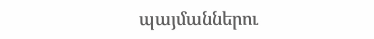պայմաններու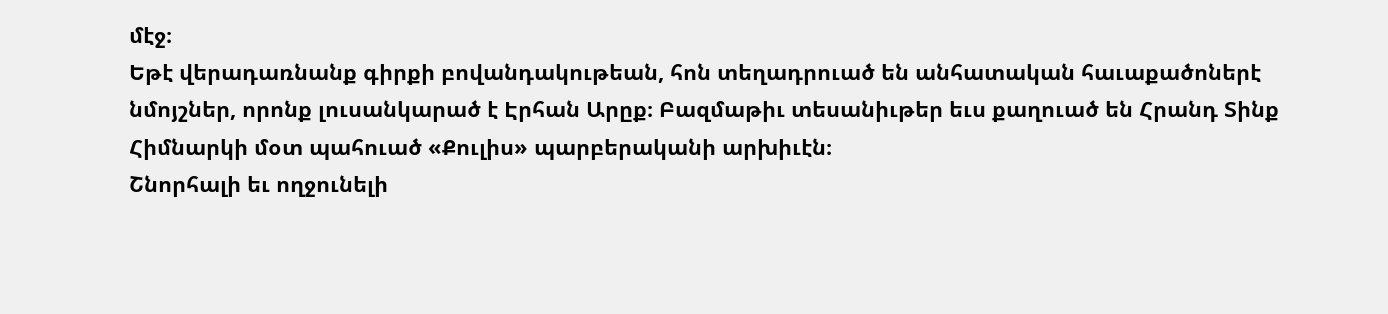մէջ։
Եթէ վերադառնանք գիրքի բովանդակութեան, հոն տեղադրուած են անհատական հաւաքածոներէ նմոյշներ, որոնք լուսանկարած է Էրհան Արըք։ Բազմաթիւ տեսանիւթեր եւս քաղուած են Հրանդ Տինք Հիմնարկի մօտ պահուած «Քուլիս» պարբերականի արխիւէն։
Շնորհալի եւ ողջունելի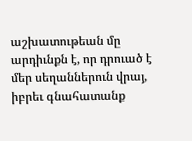աշխատութեան մը արդիւնքն է, որ դրուած է մեր սեղաններուն վրայ, իբրեւ գնահատանք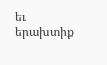եւ երախտիք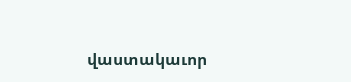վաստակաւոր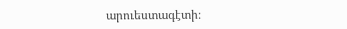արուեստագէտի։